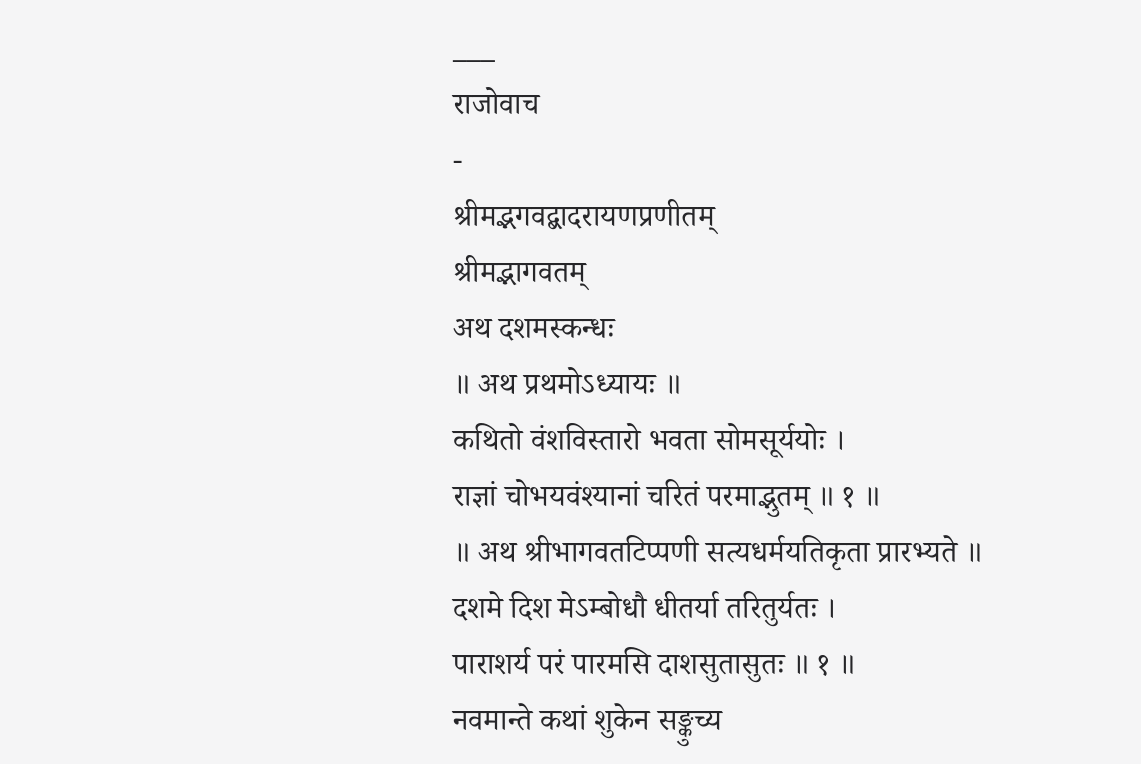___
राजोवाच
-
श्रीमद्भगवद्बादरायणप्रणीतम्
श्रीमद्भागवतम्
अथ दशमस्कन्धः
॥ अथ प्रथमोऽध्यायः ॥
कथितो वंशविस्तारो भवता सोमसूर्ययोः ।
राज्ञां चोभयवंश्यानां चरितं परमाद्भुतम् ॥ १ ॥
॥ अथ श्रीभागवतटिप्पणी सत्यधर्मयतिकृता प्रारभ्यते ॥
दशमे दिश मेऽम्बोधौ धीतर्या तरितुर्यतः ।
पाराशर्य परं पारमसि दाशसुतासुतः ॥ १ ॥
नवमान्ते कथां शुकेन सङ्कुच्य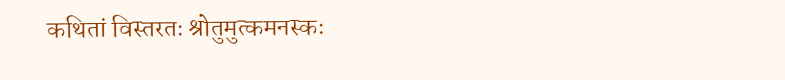कथितां विस्तरतः श्रोतुमुत्कमनस्कः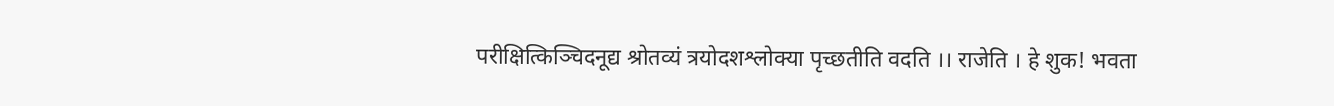परीक्षित्किञ्चिदनूद्य श्रोतव्यं त्रयोदशश्लोक्या पृच्छतीति वदति ।। राजेति । हे शुक! भवता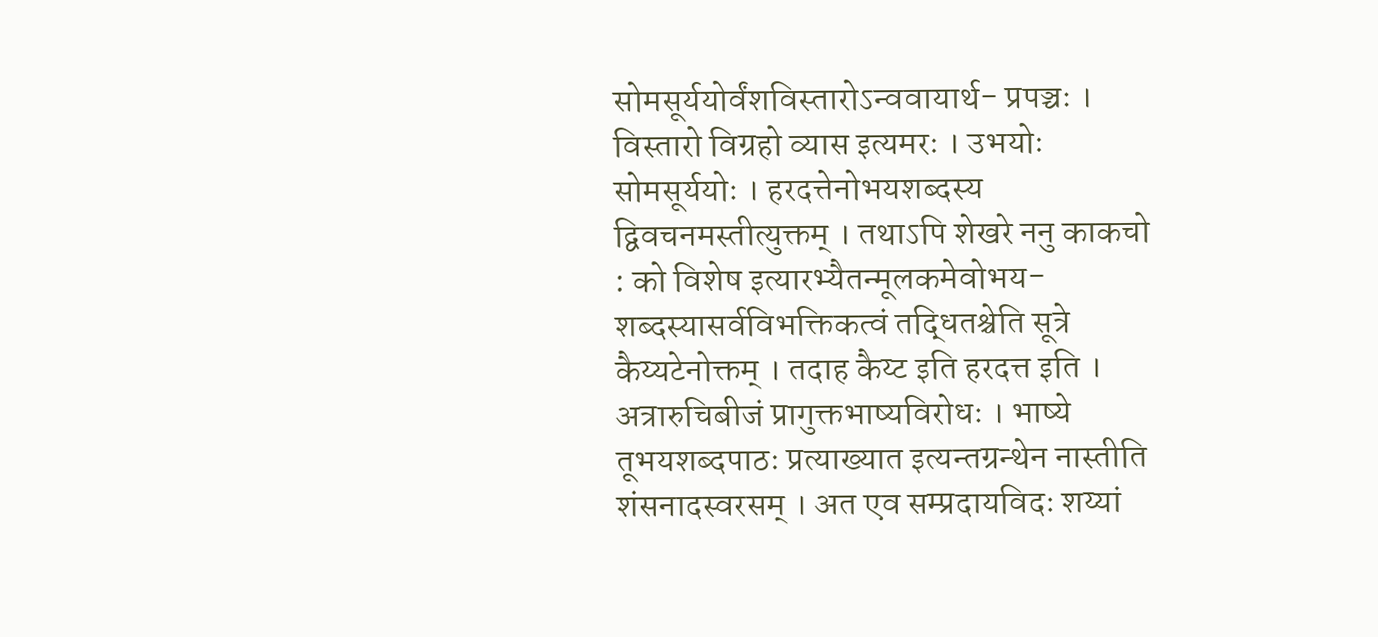सोमसूर्ययोर्वंशविस्तारोऽन्ववायार्थ- प्रपञ्चः । विस्तारो विग्रहो व्यास इत्यमरः । उभयोः सोमसूर्ययोः । हरदत्तेनोभयशब्दस्य द्विवचनमस्तीत्युक्तम् । तथाऽपि शेखरे ननु काकचो : को विशेष इत्यारभ्यैतन्मूलकमेवोभय- शब्दस्यासर्वविभक्तिकत्वं तद्धितश्चेति सूत्रे कैय्यटेनोक्तम् । तदाह कैय्ट इति हरदत्त इति । अत्रारुचिबीजं प्रागुक्तभाष्यविरोधः । भाष्ये तूभयशब्दपाठः प्रत्याख्यात इत्यन्तग्रन्थेन नास्तीति शंसनादस्वरसम् । अत एव सम्प्रदायविदः शय्यां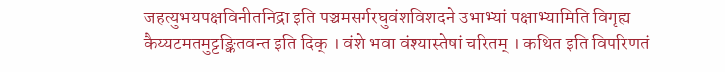जहत्युभयपक्षविनीतनिद्रा इति पञ्चमसर्गरघुवंशविशदने उभाभ्यां पक्षाभ्यामिति विगृह्य कैय्यटमतमुट्टङ्कितवन्त इति दिक् । वंशे भवा वंश्यास्तेषां चरितम् । कथित इति विपरिणतं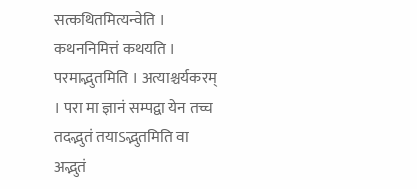सत्कथितमित्यन्वेति । कथननिमित्तं कथयति । परमाद्भुतमिति । अत्याश्चर्यकरम् । परा मा ज्ञानं सम्पद्वा येन तच्च तदद्भुतं तयाऽद्भुतमिति वा अद्भुतं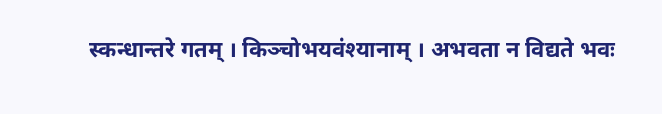स्कन्धान्तरे गतम् । किञ्चोभयवंश्यानाम् । अभवता न विद्यते भवः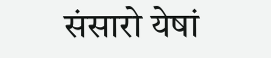संसारो येषां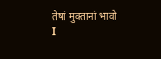तेषां मुक्तानां भावो
I